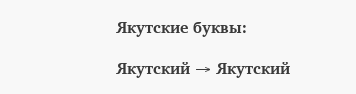Якутские буквы:

Якутский → Якутский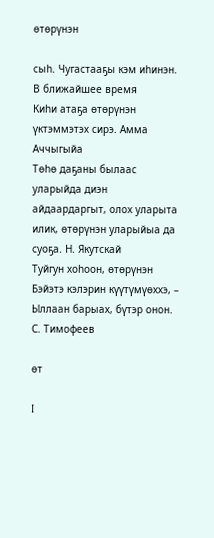өтөрүнэн

сыһ. Чугастааҕы кэм иһинэн. В ближайшее время
Киһи атаҕа өтөрүнэн үктэммэтэх сирэ. Амма Аччыгыйа
Төһө даҕаны былаас уларыйда диэн айдаардаргыт, олох уларыта илик, өтөрүнэн уларыйыа да суоҕа. Н. Якутскай
Туйгун хоһоон, өтөрүнэн Бэйэтэ кэлэрин күүтүмүөххэ, – Ыллаан барыах, бүтэр онон. С. Тимофеев

өт

I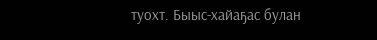туохт. Быыс-хайаҕас булан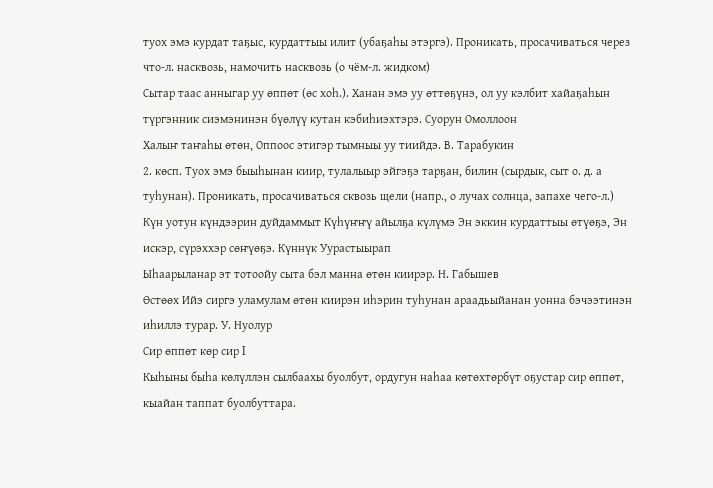туох эмэ курдат таҕыс, курдаттыы илит (убаҕаһы этэргэ). Проникать, просачиваться через что-л. насквозь, намочить насквозь (о чём-л. жидком)
Сытар таас анныгар уу өппөт (өс хоһ.). Ханан эмэ уу өттөҕүнэ, ол уу кэлбит хайаҕаһын түргэнник сиэмэнинэн бүөлүү кутан кэбиһиэхтэрэ. Суорун Омоллоон
Халыҥ таҥаһы өтөн, Оппоос этигэр тымныы уу тиийдэ. В. Тарабукин
2. көсп. Туох эмэ быыһынан киир, тулалыыр эйгэҕэ тарҕан, билин (сырдык, сыт о. д. а туһунан). Проникать, просачиваться сквозь щели (напр., о лучах солнца, запахе чего-л.)
Күн уотун күндээрин дуйдаммыт Күһүҥҥү айылҕа күлүмэ Эн эккин курдаттыы өтүөҕэ, Эн искэр, сүрэххэр сөҥүөҕэ. Күннүк Уурастыырап
Ыһаарыланар эт тотоойу сыта бэл манна өтөн киирэр. Н. Габышев
Өстөөх Ийэ сиргэ уламулам өтөн киирэн иһэрин туһунан араадьыйанан уонна бэчээтинэн иһиллэ турар. У. Нуолур
Сир өппөт көр сир I
Кыһыны быһа көлүллэн сылбаахы буолбут, ордугун наһаа көтөхтөрбүт оҕустар сир өппөт, кыайан таппат буолбуттара.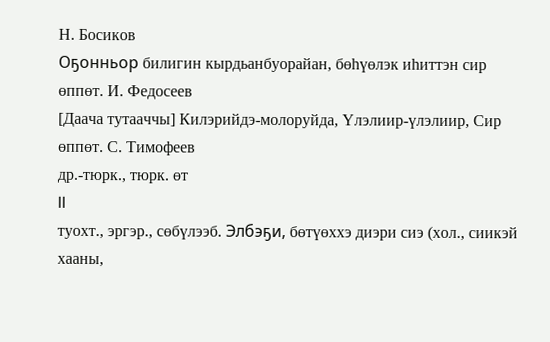Н. Босиков
Оҕонньор билигин кырдьанбуорайан, бөһүөлэк иһиттэн сир өппөт. И. Федосеев
[Даача тутааччы] Килэрийдэ-молоруйда, Үлэлиир-үлэлиир, Сир өппөт. С. Тимофеев
др.-тюрк., тюрк. өт
II
туохт., эргэр., сөбүлээб. Элбэҕи, бөтүөххэ диэри сиэ (хол., сиикэй хааны,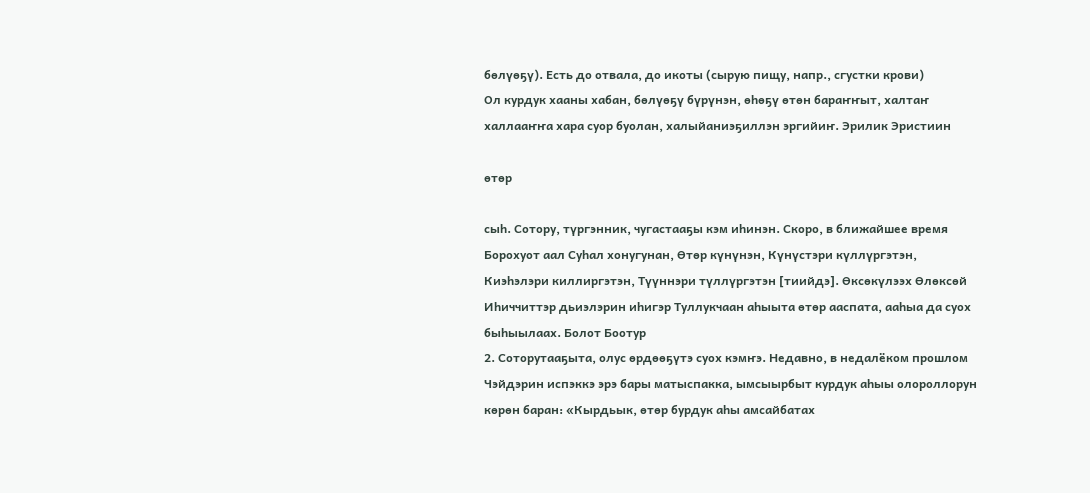бөлүөҕү). Есть до отвала, до икоты (сырую пищу, напр., сгустки крови)
Ол курдук хааны хабан, бөлүөҕү бүрүнэн, өһөҕү өтөн бараҥҥыт, халтаҥ халлааҥҥа хара суор буолан, халыйаниэҕиллэн эргийиҥ. Эрилик Эристиин

өтөр

сыһ. Сотору, түргэнник, чугастааҕы кэм иһинэн. Скоро, в ближайшее время
Борохуот аал Суһал хонугунан, Өтөр күнүнэн, Күнүстэри күллүргэтэн, Киэһэлэри киллиргэтэн, Түүннэри түллүргэтэн [тиийдэ]. Өксөкүлээх Өлөксөй
Иһиччиттэр дьиэлэрин иһигэр Туллукчаан аһыыта өтөр ааспата, ааһыа да суох быһыылаах. Болот Боотур
2. Соторутааҕыта, олус өрдөөҕүтэ суох кэмҥэ. Недавно, в недалёком прошлом
Чэйдэрин испэккэ эрэ бары матыспакка, ымсыырбыт курдук аһыы олороллорун көрөн баран: «Кырдьык, өтөр бурдук аһы амсайбатах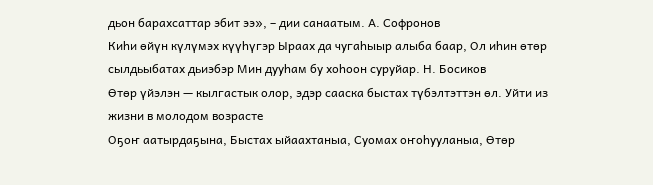дьон барахсаттар эбит ээ», – дии санаатым. А. Софронов
Киһи өйүн күлүмэх күүһүгэр Ыраах да чугаһыыр алыба баар, Ол иһин өтөр сылдьыбатах дьиэбэр Мин дууһам бу хоһоон суруйар. Н. Босиков
Өтөр үйэлэн — кылгастык олор, эдэр сааска быстах түбэлтэттэн өл. Уйти из жизни в молодом возрасте
Оҕоҥ аатырдаҕына, Быстах ыйаахтаныа, Суомах оҥоһууланыа, Өтөр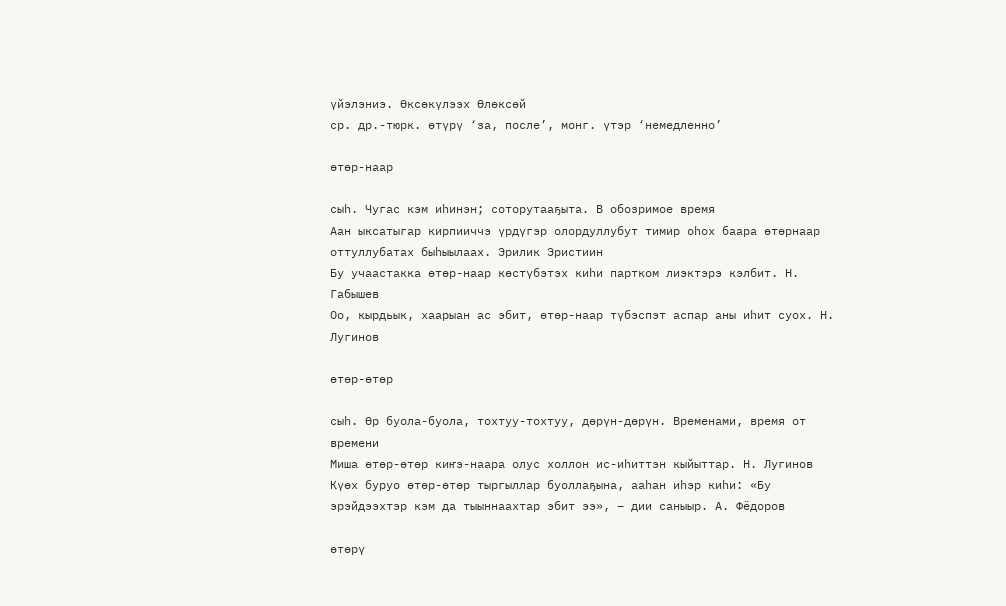үйэлэниэ. Өксөкүлээх Өлөксөй
ср. др.-тюрк. өтүрү ‘за, после’, монг. үтэр ‘немедленно’

өтөр-наар

сыһ. Чугас кэм иһинэн; соторутааҕыта. В обозримое время
Аан ыксатыгар кирпииччэ үрдүгэр олордуллубут тимир оһох баара өтөрнаар оттуллубатах быһыылаах. Эрилик Эристиин
Бу учаастакка өтөр-наар көстүбэтэх киһи партком лиэктэрэ кэлбит. Н. Габышев
Оо, кырдьык, хаарыан ас эбит, өтөр-наар түбэспэт аспар аны иһит суох. Н. Лугинов

өтөр-өтөр

сыһ. Өр буола-буола, тохтуу-тохтуу, дөрүн-дөрүн. Временами, время от времени
Миша өтөр-өтөр киҥэ-наара олус холлон ис-иһиттэн кыйыттар. Н. Лугинов
Күөх буруо өтөр-өтөр тыргыллар буоллаҕына, ааһан иһэр киһи: «Бу эрэйдээхтэр кэм да тыыннаахтар эбит ээ», – дии саныыр. А. Фёдоров

өтөрү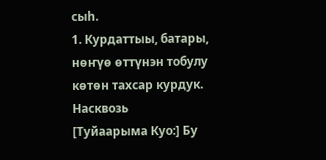сыһ.
1. Курдаттыы, батары, нөҥүө өттүнэн тобулу көтөн тахсар курдук. Насквозь
[Туйаарыма Куо:] Бу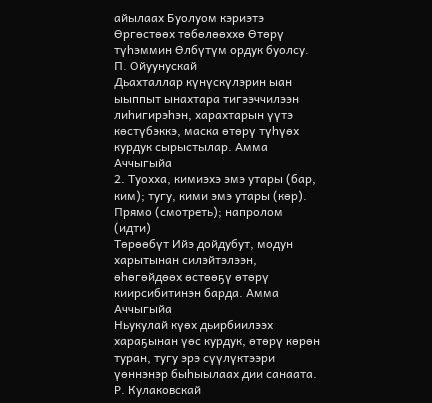айылаах Буолуом кэриэтэ Өргөстөөх төбөлөөххө Өтөрү түһэммин Өлбүтүм ордук буолсу. П. Ойуунускай
Дьахталлар күнүскүлэрин ыан ыыппыт ынахтара тигээччилээн лиһигирэһэн, харахтарын үүтэ көстүбэккэ, маска өтөрү түһүөх курдук сырыстылар. Амма Аччыгыйа
2. Туохха, кимиэхэ эмэ утары (бар, ким); тугу, кими эмэ утары (көр). Прямо (смотреть); напролом (идти)
Төрөөбүт Ийэ дойдубут, модун харытынан силэйтэлээн, өһөгөйдөөх өстөөҕү өтөрү киирсибитинэн барда. Амма Аччыгыйа
Ньукулай күөх дьирбиилээх хараҕынан үөс курдук, өтөрү көрөн туран, тугу эрэ сүүлүктээри үөннэнэр быһыылаах дии санаата. Р. Кулаковскай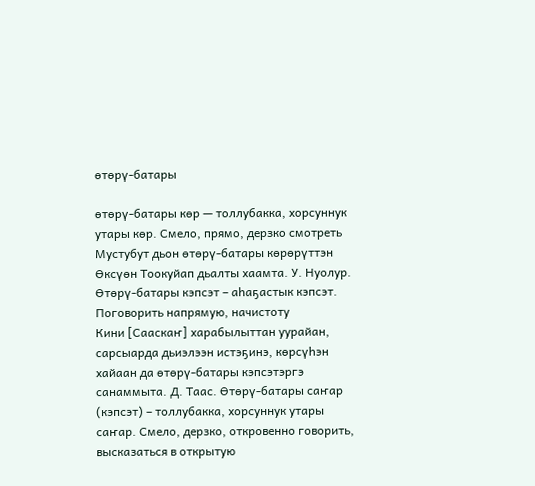өтөрү-батары

өтөрү-батары көр — толлубакка, хорсуннук утары көр. Смело, прямо, дерзко смотреть
Мустубут дьон өтөрү-батары көрөрүттэн Өксүөн Тоокуйап дьалты хаамта. У. Нуолур. Өтөрү-батары кэпсэт – аһаҕастык кэпсэт. Поговорить напрямую, начистоту
Кини [Сааскаҥ] харабылыттан уурайан, сарсыарда дьиэлээн истэҕинэ, көрсүһэн хайаан да өтөрү-батары кэпсэтэргэ санаммыта. Д. Таас. Өтөрү-батары саҥар (кэпсэт) – толлубакка, хорсуннук утары саҥар. Смело, дерзко, откровенно говорить, высказаться в открытую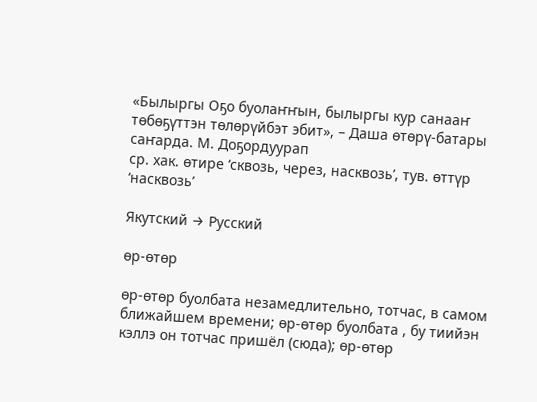«Былыргы Оҕо буолаҥҥын, былыргы кур санааҥ төбөҕүттэн төлөрүйбэт эбит», – Даша өтөрү-батары саҥарда. М. Доҕордуурап
ср. хак. өтире ‘сквозь, через, насквозь’, тув. өттүр ‘насквозь’

Якутский → Русский

өр-өтөр

өр-өтөр буолбата незамедлительно, тотчас, в самом ближайшем времени; өр-өтөр буолбата , бу тиийэн кэллэ он тотчас пришёл (сюда); өр-өтөр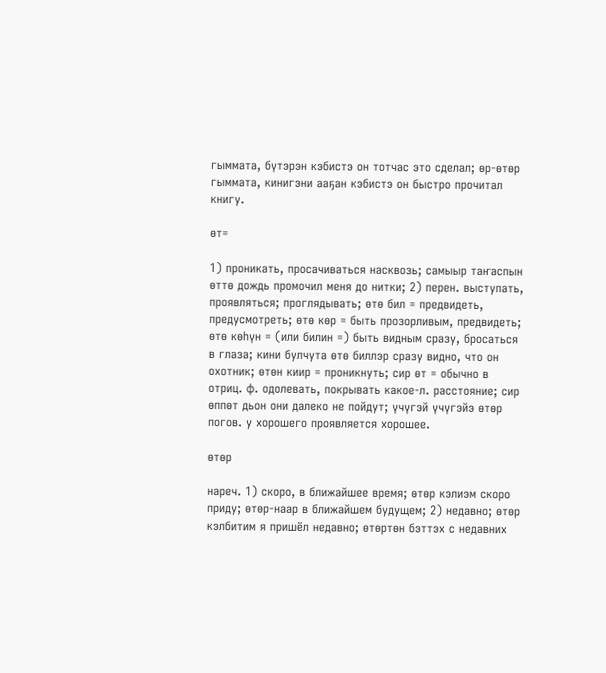гыммата, бүтэрэн кэбистэ он тотчас это сделал; өр-өтөр гыммата, кинигэни ааҕан кэбистэ он быстро прочитал книгу.

өт=

1) проникать, просачиваться насквозь; самыыр таҥаспын өттө дождь промочил меня до нитки; 2) перен. выступать, проявляться; проглядывать; өтө бил = предвидеть, предусмотреть; өтө көр = быть прозорливым, предвидеть; өтө көһүн = (или билин =) быть видным сразу, бросаться в глаза; кини булчута өтө биллэр сразу видно, что он охотник; өтөн киир = проникнуть; сир өт = обычно в отриц. ф. одолевать, покрывать какое-л. расстояние; сир өппөт дьон они далеко не пойдут; үчүгэй үчүгэйэ өтөр погов. у хорошего проявляется хорошее.

өтөр

нареч. 1) скоро, в ближайшее время; өтөр кэлиэм скоро приду; өтөр-наар в ближайшем будущем; 2) недавно; өтөр кэлбитим я пришёл недавно; өтөртөн бэттэх с недавних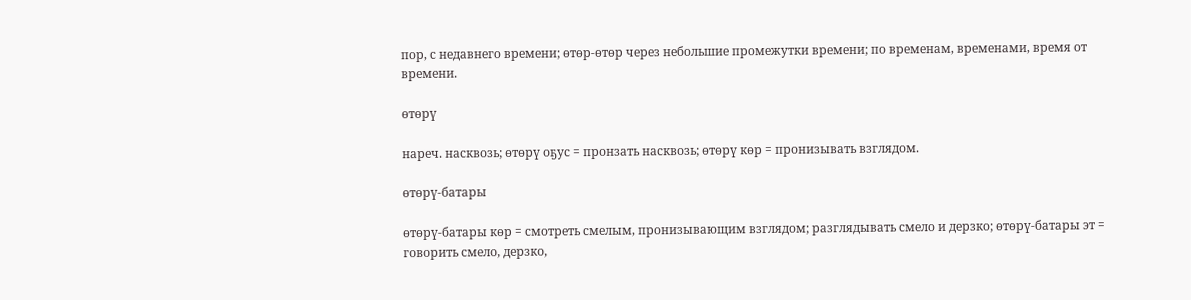пор, с недавнего времени; өтөр-өтөр через небольшие промежутки времени; по временам, временами, время от времени.

өтөрү

нареч. насквозь; өтөрү оҕус = пронзать насквозь; өтөрү көр = пронизывать взглядом.

өтөрү-батары

өтөрү-батары көр = смотреть смелым, пронизывающим взглядом; разглядывать смело и дерзко; өтөрү-батары эт = говорить смело, дерзко,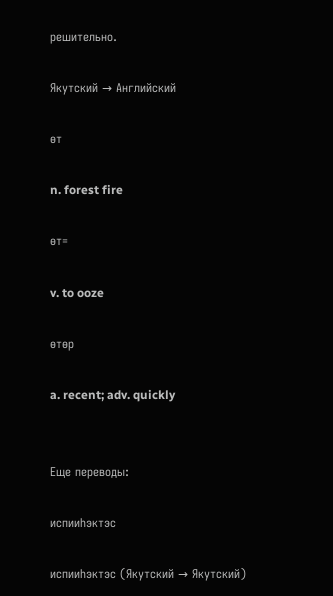решительно.

Якутский → Английский

өт

n. forest fire

өт=

v. to ooze

өтөр

a. recent; adv. quickly


Еще переводы:

испииһэктэс

испииһэктэс (Якутский → Якутский)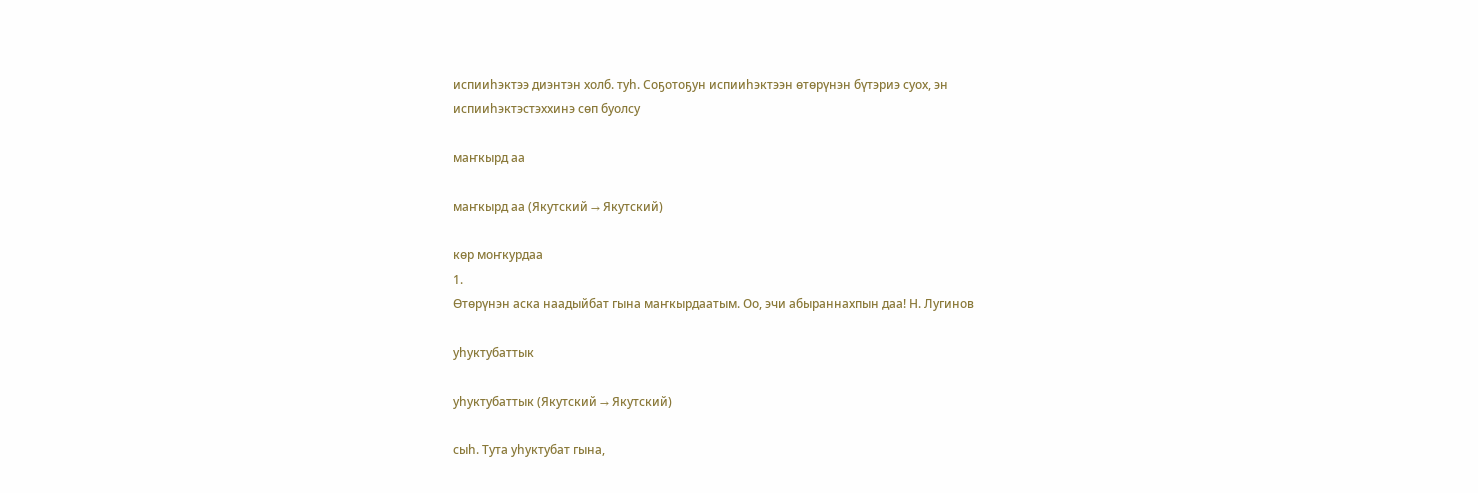испииһэктээ диэнтэн холб. туһ. Соҕотоҕун испииһэктээн өтөрүнэн бүтэриэ суох, эн испииһэктэстэххинэ сөп буолсу

маҥкырд аа

маҥкырд аа (Якутский → Якутский)

көр моҥкурдаа
1.
Өтөрүнэн аска наадыйбат гына маҥкырдаатым. Оо, эчи абыраннахпын даа! Н. Лугинов

уһуктубаттык

уһуктубаттык (Якутский → Якутский)

сыһ. Тута уһуктубат гына,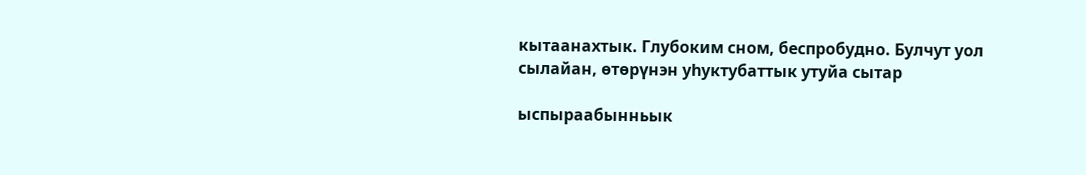кытаанахтык. Глубоким сном, беспробудно. Булчут уол сылайан, өтөрүнэн уһуктубаттык утуйа сытар

ыспыраабынньык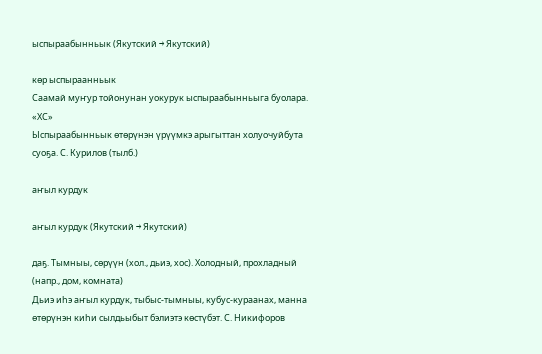ыспыраабынньык (Якутский → Якутский)

көр ыспыраанньык
Саамай муҥур тойонунан уокурук ыспыраабынньыга буолара. «ХС»
Ыспыраабынньык өтөрүнэн үрүүмкэ арыгыттан холуочуйбута суоҕа. С. Курилов (тылб.)

аҥыл курдук

аҥыл курдук (Якутский → Якутский)

даҕ. Тымныы, сөрүүн (хол., дьиэ, хос). Холодный, прохладный (напр., дом, комната)
Дьиэ иһэ аҥыл курдук, тыбыс-тымныы, кубус-кураанах, манна өтөрүнэн киһи сылдьыбыт бэлиэтэ көстүбэт. С. Никифоров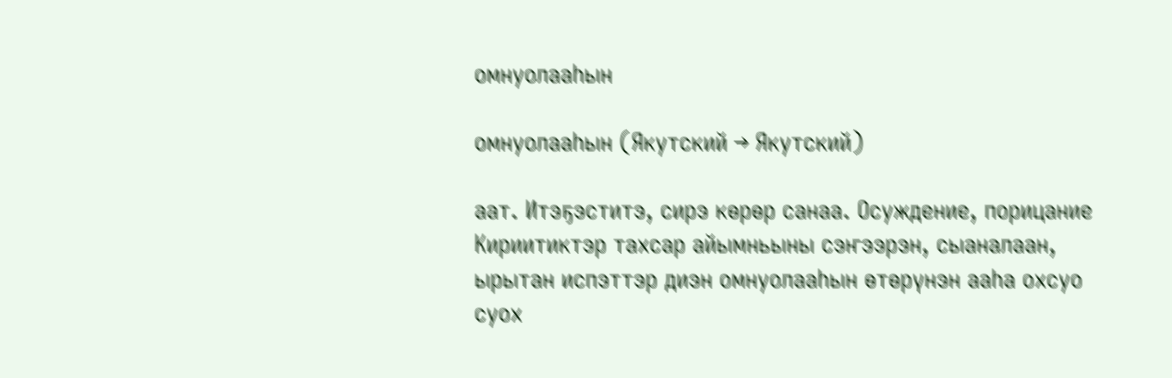омнуолааһын

омнуолааһын (Якутский → Якутский)

аат. Итэҕэститэ, сирэ көрөр санаа. Осуждение, порицание
Кириитиктэр тахсар айымньыны сэҥээрэн, сыаналаан, ырытан испэттэр диэн омнуолааһын өтөрүнэн ааһа охсуо суох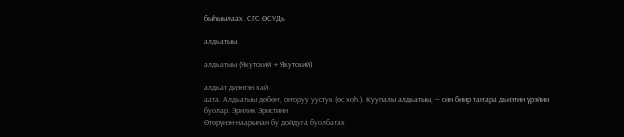быһыылаах. СГС ӨСҮДь

алдьатыы

алдьатыы (Якутский → Якутский)

алдьат диэнтэн хай
аата. Алдьатыы дөбөҥ, оҥоруу уустук (өс хоһ.). Куупалы алдьатыы, — син биир таҥара дьиэтин үрэйии буолар. Эрилик Эристиин
Өтөрүнэн-наарынан бу дойдуга буолбатах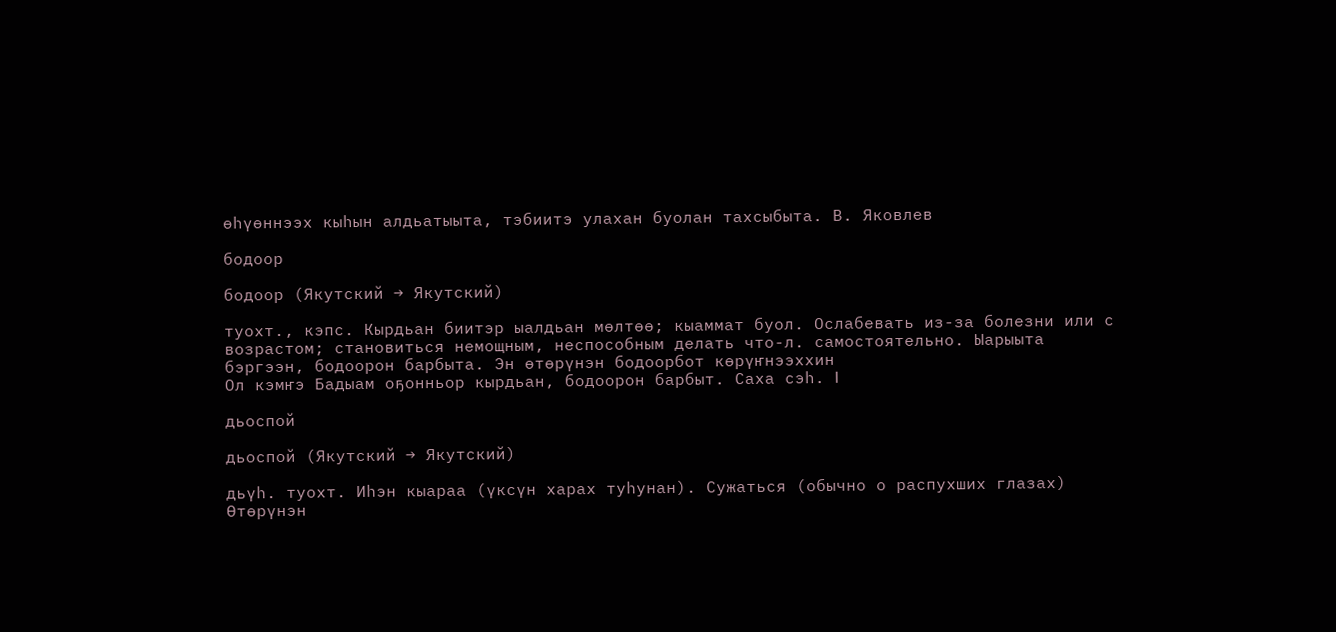өһүөннээх кыһын алдьатыыта, тэбиитэ улахан буолан тахсыбыта. В. Яковлев

бодоор

бодоор (Якутский → Якутский)

туохт., кэпс. Кырдьан биитэр ыалдьан мөлтөө; кыаммат буол. Ослабевать из-за болезни или с возрастом; становиться немощным, неспособным делать что-л. самостоятельно. Ыарыыта бэргээн, бодоорон барбыта. Эн өтөрүнэн бодоорбот көрүҥнээххин
Ол кэмҥэ Бадыам оҕонньор кырдьан, бодоорон барбыт. Саха сэһ. I

дьоспой

дьоспой (Якутский → Якутский)

дьүһ. туохт. Иһэн кыараа (үксүн харах туһунан). Сужаться (обычно о распухших глазах)
Өтөрүнэн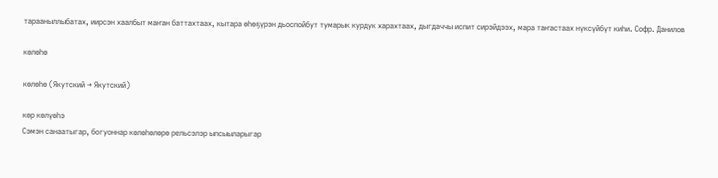тарааныллыбатах, иирсэн хаалбыт маҥан баттахтаах, кытара өһөҕүрэн дьоспойбут тумарык курдук харахтаах, дыгдаччы испит сирэйдээх, мара таҥастаах нүксүйбүт киһи. Софр. Данилов

көлөһө

көлөһө (Якутский → Якутский)

көр көлүөһэ
Сэмэн санаатыгар, богуоннар көлөһөлөрө рельсэлэр ыпсыыларыгар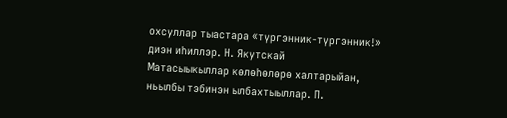охсуллар тыастара «түргэнник-түргэнник!» диэн иһиллэр. Н. Якутскай
Матасыыкыллар көлөһөлөрө халтарыйан, ньылбы тэбинэн ылбахтыыллар. П.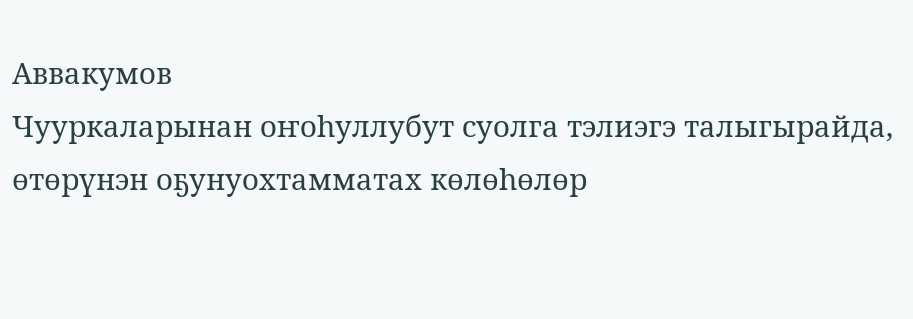Аввакумов
Чууркаларынан оҥоһуллубут суолга тэлиэгэ талыгырайда, өтөрүнэн оҕунуохтамматах көлөһөлөр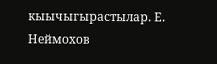кыычыгырастылар. Е. Неймохов